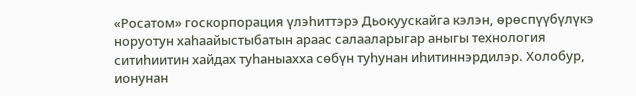«Росатом» госкорпорация үлэһиттэрэ Дьокуускайга кэлэн, өрөспүүбүлүкэ норуотун хаһаайыстыбатын араас салааларыгар аныгы технология ситиһиитин хайдах туһаныахха сөбүн туһунан иһитиннэрдилэр. Холобур, ионунан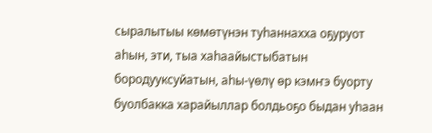сыралытыы көмөтүнэн туһаннахха оҕуруот аһын, эти, тыа хаһаайыстыбатын бородууксуйатын, аһы-үөлү өр кэмҥэ буорту буолбакка харайыллар болдьоҕо быдан уһаан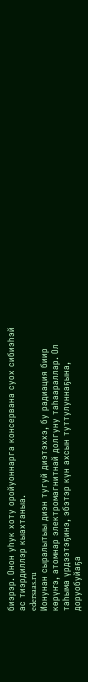биэрэр. Онон уһук хоту оройуоннарга консервана суох сибиэһэй ас тиэрдиллэр кыахтаныа.
edersaas.ru
Ионунан сыралытыы диэн тугуй диэтэххэ, бу радиация биир көрүҥэ, атомнар электромагнитнай долгуну таһаараллар. Ол таһыма үрдээтэҕинэ, эбэтэр күн ахсын туттулуннаҕына, доруобуйаҕа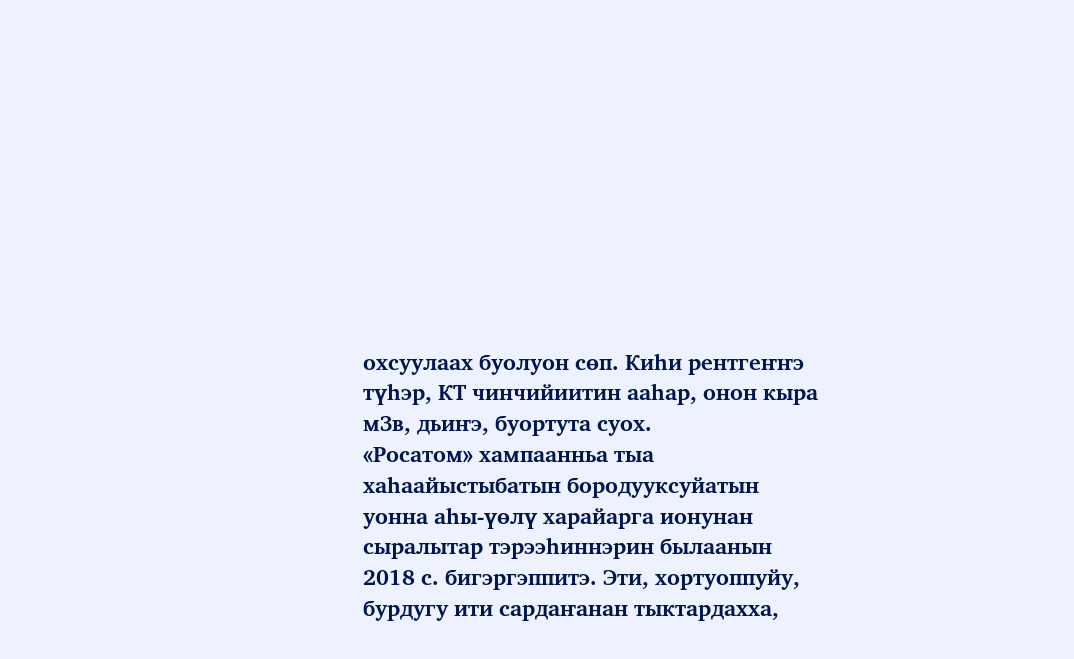охсуулаах буолуон сөп. Киһи рентгеҥҥэ түһэр, КТ чинчийиитин ааһар, онон кыра мЗв, дьиҥэ, буортута суох.
«Росатом» хампаанньа тыа хаһаайыстыбатын бородууксуйатын уонна аһы-үөлү харайарга ионунан сыралытар тэрээһиннэрин былаанын 2018 с. бигэргэппитэ. Эти, хортуоппуйу, бурдугу ити сардаҥанан тыктардахха,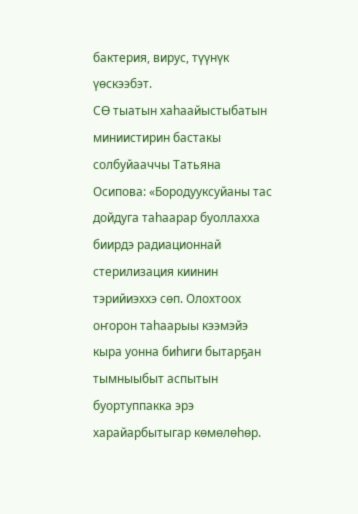бактерия, вирус, түүнүк үөскээбэт.
СӨ тыатын хаһаайыстыбатын миниистирин бастакы солбуйааччы Татьяна Осипова: «Бородууксуйаны тас дойдуга таһаарар буоллахха биирдэ радиационнай стерилизация киинин тэрийиэххэ сөп. Олохтоох оҥорон таһаарыы кээмэйэ кыра уонна биһиги бытарҕан тымныыбыт аспытын буортуппакка эрэ харайарбытыгар көмөлөһөр.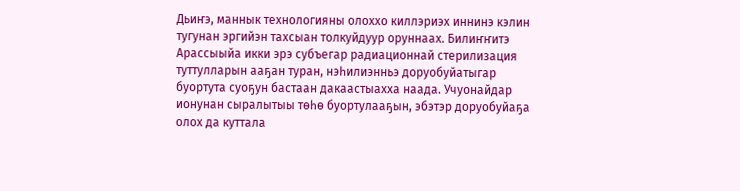Дьиҥэ, маннык технологияны олоххо киллэриэх иннинэ кэлин тугунан эргийэн тахсыан толкуйдуур оруннаах. Билиҥҥитэ Арассыыйа икки эрэ субъегар радиационнай стерилизация туттулларын ааҕан туран, нэһилиэнньэ доруобуйатыгар буортута суоҕун бастаан дакаастыахха наада. Учуонайдар ионунан сыралытыы төһө буортулааҕын, эбэтэр доруобуйаҕа олох да куттала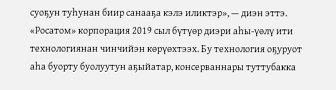суоҕун туһунан биир санааҕа кэлэ иликтэр», — диэн эттэ.
«Росатом» корпорация 2019 сыл бүтүөр диэри аһы-үөлү ити технологиянан чинчийэн көрүөхтээх. Бу технология оҕуруот аһа буорту буолуутун аҕыйатар, консерваннары туттубакка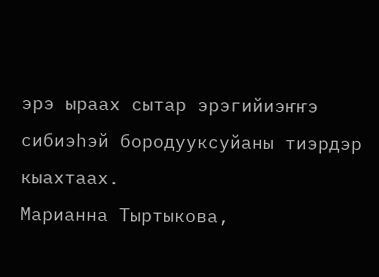эрэ ыраах сытар эрэгийиэҥҥэ сибиэһэй бородууксуйаны тиэрдэр кыахтаах.
Марианна Тыртыкова,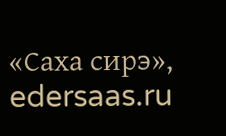«Саха сирэ», edersaas.ru